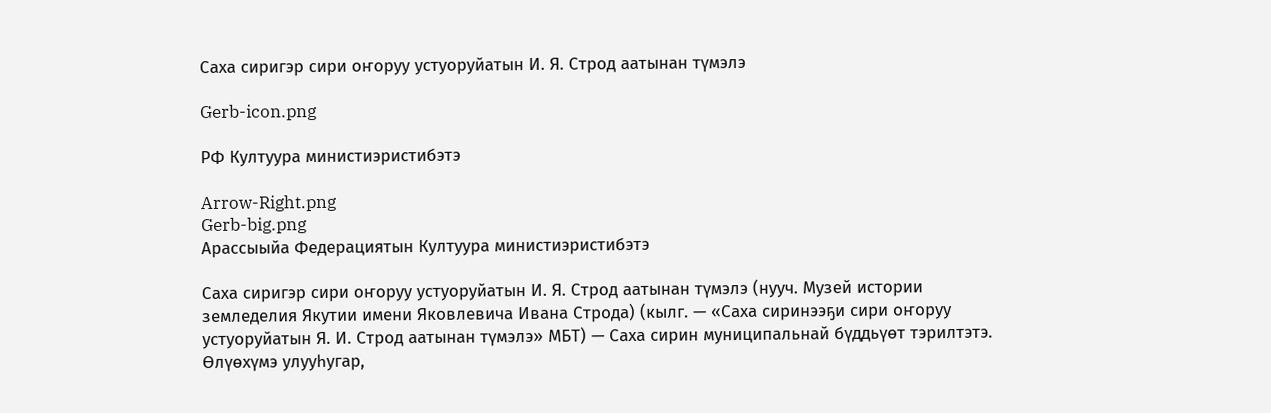Саха сиригэр сири оҥоруу устуоруйатын И. Я. Строд аатынан түмэлэ

Gerb-icon.png

РФ Култуура министиэристибэтэ

Arrow-Right.png
Gerb-big.png
Арассыыйа Федерациятын Култуура министиэристибэтэ

Саха сиригэр сири оҥоруу устуоруйатын И. Я. Строд аатынан түмэлэ (нууч. Музей истории земледелия Якутии имени Яковлевича Ивана Строда) (кылг. — «Саха сиринээҕи сири оҥоруу устуоруйатын Я. И. Строд аатынан түмэлэ» МБТ) — Саха сирин муниципальнай бүддьүөт тэрилтэтэ. Өлүөхүмэ улууһугар,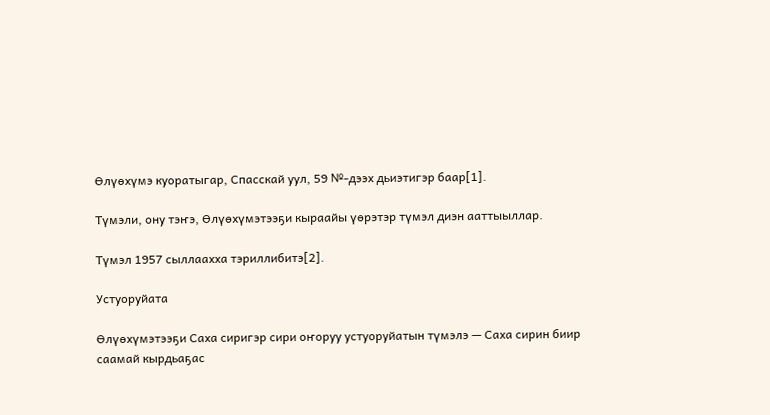Өлүөхүмэ куоратыгар, Спасскай уул, 59 №-дээх дьиэтигэр баар[1].

Түмэли, ону тэҥэ, Өлүөхүмэтээҕи кыраайы үөрэтэр түмэл диэн ааттыыллар.

Түмэл 1957 сыллаахха тэриллибитэ[2].

Устуоруйата

Өлүөхүмэтээҕи Саха сиригэр сири оҥоруу устуоруйатын түмэлэ — Саха сирин биир саамай кырдьаҕас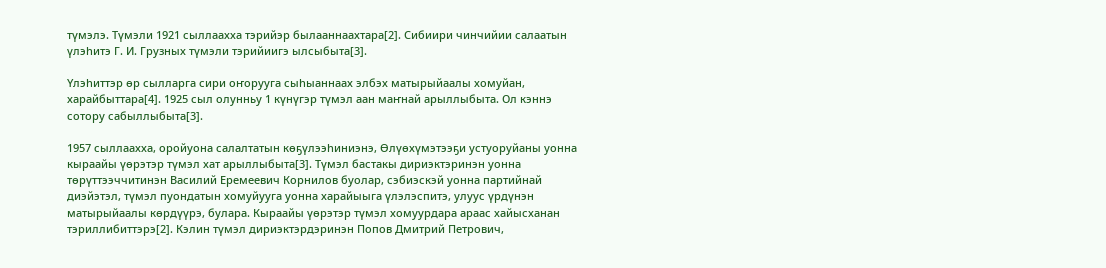түмэлэ. Түмэли 1921 сыллаахха тэрийэр былааннаахтара[2]. Сибиири чинчийии салаатын үлэһитэ Г. И. Грузных түмэли тэрийиигэ ылсыбыта[3].

Үлэһиттэр өр сылларга сири оҥорууга сыһыаннаах элбэх матырыйаалы хомуйан, харайбыттара[4]. 1925 сыл олунньу 1 күнүгэр түмэл аан маҥнай арыллыбыта. Ол кэннэ сотору сабыллыбыта[3].

1957 сыллаахха, оройуона салалтатын көҕүлээһиниэнэ, Өлүөхүмэтээҕи устуоруйаны уонна кыраайы үөрэтэр түмэл хат арыллыбыта[3]. Түмэл бастакы дириэктэринэн уонна төрүттээччитинэн Василий Еремеевич Корнилов буолар, сэбиэскэй уонна партийнай диэйэтэл, түмэл пуондатын хомуйууга уонна харайыыга үлэлэспитэ, улуус үрдүнэн матырыйаалы көрдүүрэ, булара. Кыраайы үөрэтэр түмэл хомуурдара араас хайысханан тэриллибиттэрэ[2]. Кэлин түмэл дириэктэрдэринэн Попов Дмитрий Петрович,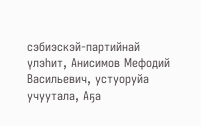сэбиэскэй-партийнай үлэһит, Анисимов Мефодий Васильевич, устуоруйа учуутала, Аҕа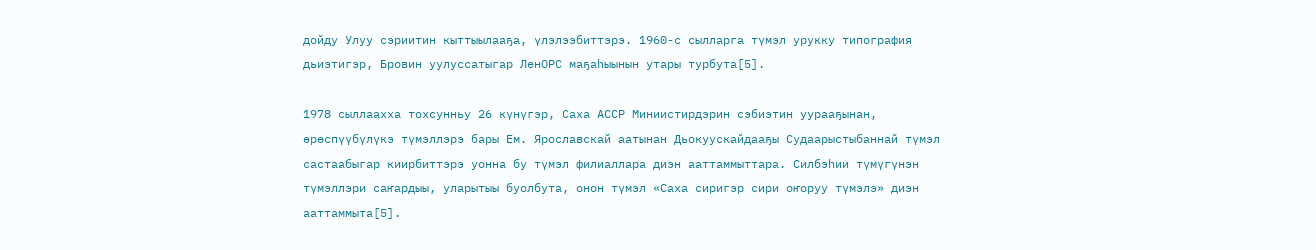дойду Улуу сэриитин кыттыылааҕа, үлэлээбиттэрэ. 1960-с сылларга түмэл урукку типография дьиэтигэр, Бровин уулуссатыгар ЛенОРС маҕаһыынын утары турбута[5].

1978 сыллаахха тохсунньу 26 күнүгэр, Саха АССР Миниистирдэрин сэбиэтин уурааҕынан, өрөспүүбүлүкэ түмэллэрэ бары Ем. Ярославскай аатынан Дьокуускайдааҕы Судаарыстыбаннай түмэл састаабыгар киирбиттэрэ уонна бу түмэл филиаллара диэн ааттаммыттара. Силбэһии түмүгүнэн түмэллэри саҥардыы, уларытыы буолбута, онон түмэл «Саха сиригэр сири оҥоруу түмэлэ» диэн ааттаммыта[5].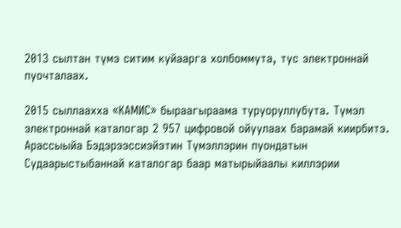2013 сылтан түмэ ситим куйаарга холбоммута, тус электроннай пуочталаах.

2015 сыллаахха «КАМИС» быраагыраама туруоруллубута. Түмэл электроннай каталогар 2 957 цифровой ойуулаах барамай киирбитэ. Арассыыйа Бэдэрээссиэйэтин Түмэллэрин пуондатын Судаарыстыбаннай каталогар баар матырыйаалы киллэрии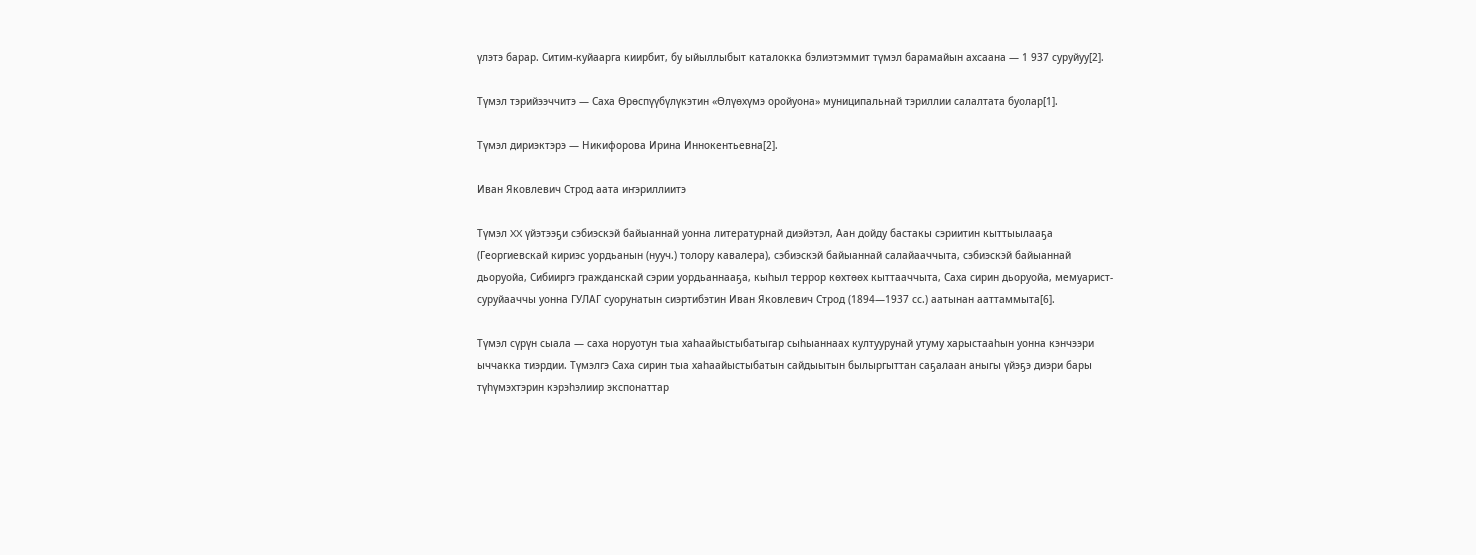үлэтэ барар. Ситим-куйаарга киирбит, бу ыйыллыбыт каталокка бэлиэтэммит түмэл барамайын ахсаана — 1 937 суруйуу[2].

Түмэл тэрийээччитэ — Саха Өрөспүүбүлүкэтин «Өлүөхүмэ оройуона» муниципальнай тэриллии салалтата буолар[1].

Түмэл дириэктэрэ — Никифорова Ирина Иннокентьевна[2].

Иван Яковлевич Строд аата иҥэриллиитэ

Түмэл XX үйэтээҕи сэбиэскэй байыаннай уонна литературнай диэйэтэл, Аан дойду бастакы сэриитин кыттыылааҕа (Георгиевскай кириэс уордьанын (нууч.) толору кавалера), сэбиэскэй байыаннай салайааччыта, сэбиэскэй байыаннай дьоруойа, Сибииргэ гражданскай сэрии уордьаннааҕа, кыһыл террор көхтөөх кыттааччыта, Саха сирин дьоруойа, мемуарист-суруйааччы уонна ГУЛАГ суорунатын сиэртибэтин Иван Яковлевич Строд (1894—1937 сс.) аатынан ааттаммыта[6].

Түмэл сүрүн сыала — саха норуотун тыа хаһаайыстыбатыгар сыһыаннаах култуурунай утуму харыстааһын уонна кэнчээри ыччакка тиэрдии. Түмэлгэ Саха сирин тыа хаһаайыстыбатын сайдыытын былыргыттан саҕалаан аныгы үйэҕэ диэри бары түһүмэхтэрин кэрэһэлиир экспонаттар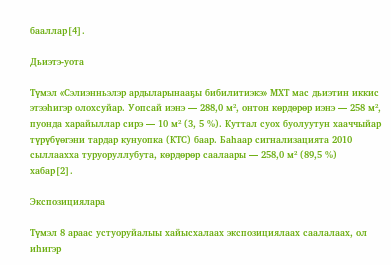бааллар[4].

Дьиэтэ-уота

Түмэл «Сэлиэнньэлэр ардыларынааҕы бибилитиэкэ» МХТ мас дьиэтин иккис этээһигэр олохсуйар. Уопсай иэнэ — 288,0 м², онтон көрдөрөр иэнэ — 258 м², пуонда харайыллар сирэ — 10 м² (3, 5 %). Куттал суох буолуутун хааччыйар түрүбүөгэни тардар кунуопка (КТС) баар. Баһаар сигнализацията 2010 сыллаахха туруоруллубута, көрдөрөр саалаары — 258,0 м² (89,5 %) хабар[2].

Экспозициялара

Түмэл 8 араас устуоруйалыы хайысхалаах экспозициялаах саалалаах, ол иһигэр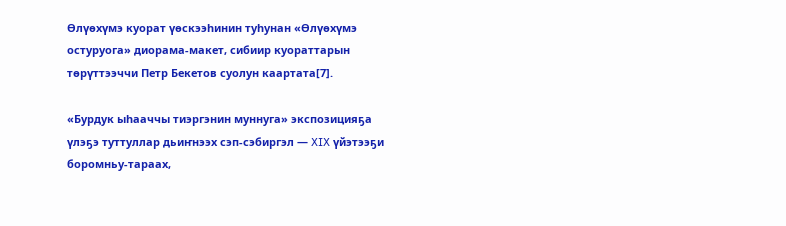Өлүөхүмэ куорат үөскээһинин туһунан «Өлүөхүмэ остуруога» диорама-макет, сибиир куораттарын төрүттээччи Петр Бекетов суолун каартата[7].

«Бурдук ыһааччы тиэргэнин муннуга» экспозицияҕа үлэҕэ туттуллар дьиҥнээх сэп-сэбиргэл — XIX үйэтээҕи боромньу-тараах,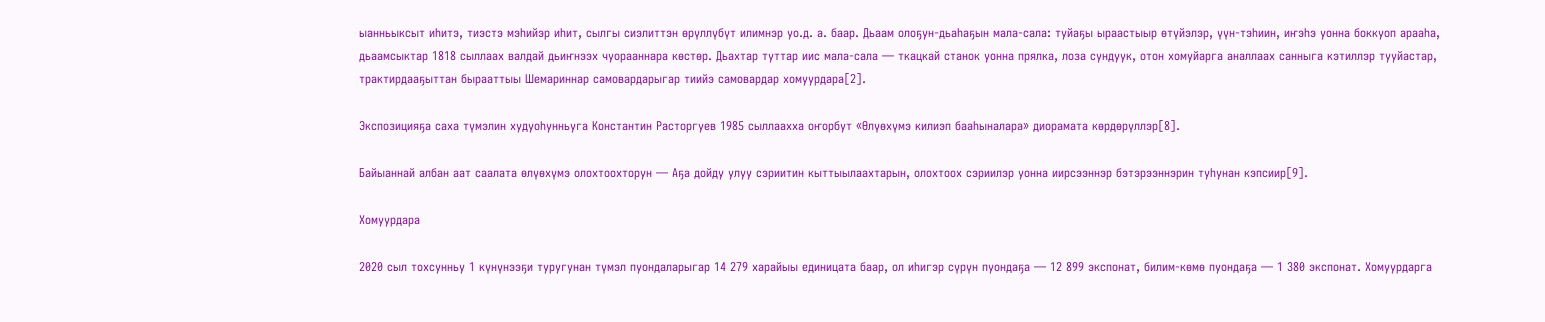ыанньыксыт иһитэ, тиэстэ мэһийэр иһит, сылгы сиэлиттэн өрүллүбүт илимнэр уо.д. а. баар. Дьаам олоҕун-дьаһаҕын мала-сала: туйаҕы ыраастыыр өтүйэлэр, үүн-тэһиин, иҥэһэ уонна боккуоп арааһа, дьаамсыктар 1818 сыллаах валдай дьиҥнээх чуорааннара көстөр. Дьахтар туттар иис мала-сала — ткацкай станок уонна прялка, лоза сундуук, отон хомуйарга аналлаах санныга кэтиллэр тууйастар, трактирдааҕыттан бырааттыы Шемариннар самовардарыгар тиийэ самовардар хомуурдара[2].

Экспозицияҕа саха түмэлин худуоһунньуга Константин Расторгуев 1985 сыллаахха оҥорбут «Өлүөхүмэ килиэп бааһыналара» диорамата көрдөрүллэр[8].

Байыаннай албан аат саалата өлүөхүмэ олохтоохторун — Аҕа дойду улуу сэриитин кыттыылаахтарын, олохтоох сэриилэр уонна иирсээннэр бэтэрээннэрин туһунан кэпсиир[9].

Хомуурдара

2020 сыл тохсунньу 1 күнүнээҕи туругунан түмэл пуондаларыгар 14 279 харайыы единицата баар, ол иһигэр сүрүн пуондаҕа — 12 899 экспонат, билим-көмө пуондаҕа — 1 380 экспонат. Хомуурдарга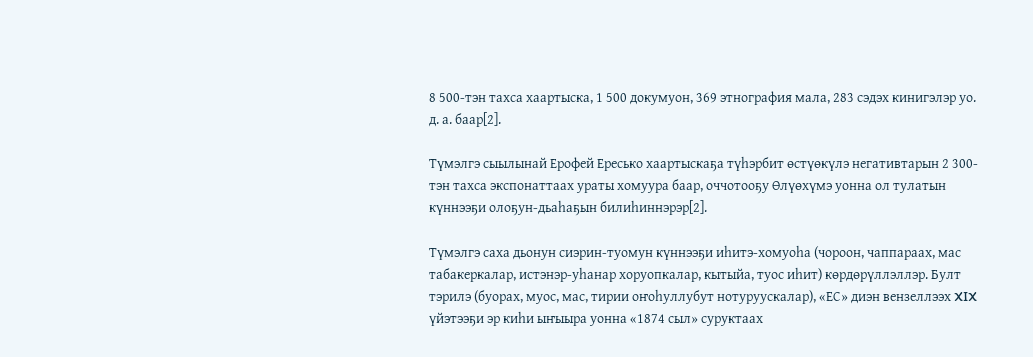8 500-тэн тахса хаартыска, 1 500 докумуон, 369 этнография мала, 283 сэдэх кинигэлэр уо. д. а. баар[2].

Түмэлгэ сыылынай Ерофей Ересько хаартыскаҕа түһэрбит өстүөкүлэ негативтарын 2 300-тэн тахса экспонаттаах ураты хомуура баар, оччотооҕу Өлүөхүмэ уонна ол тулатын күннээҕи олоҕун-дьаһаҕын билиһиннэрэр[2].

Түмэлгэ саха дьонун сиэрин-туомун күннээҕи иһитэ-хомуоһа (чороон, чаппараах, мас табакеркалар, истэнэр-уһанар хоруопкалар, кытыйа, туос иһит) көрдөрүллэллэр. Булт тэрилэ (буорах, муос, мас, тирии оҥоһуллубут нотуруускалар), «ЕС» диэн вензеллээх XIX үйэтээҕи эр киһи ыҥыыра уонна «1874 сыл» суруктаах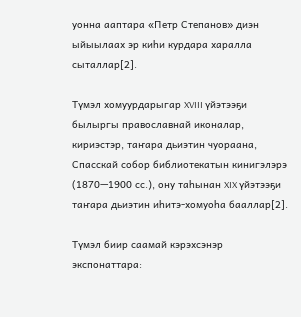уонна ааптара «Петр Степанов» диэн ыйыылаах эр киһи курдара харалла сыталлар[2].

Түмэл хомуурдарыгар XVIII үйэтээҕи былыргы православнай иконалар, кириэстэр, таҥара дьиэтин чуораана, Спасскай собор библиотекатын кинигэлэрэ (1870—1900 сс.), ону таһынан XIX үйэтээҕи таҥара дьиэтин иһитэ-хомуоһа бааллар[2].

Түмэл биир саамай кэрэхсэнэр экспонаттара: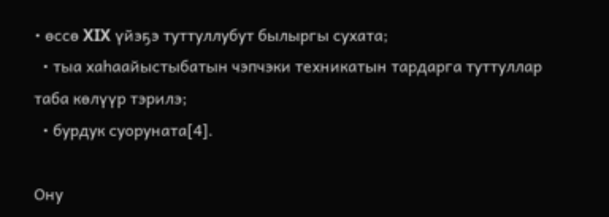• өссө XIX үйэҕэ туттуллубут былыргы сухата;
  • тыа хаһаайыстыбатын чэпчэки техникатын тардарга туттуллар таба көлүүр тэрилэ;
  • бурдук суоруната[4].

Ону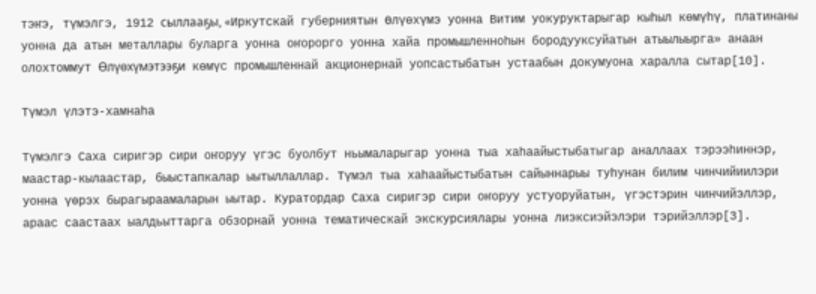тэҥэ, түмэлгэ, 1912 сыллааҕы, «Иркутскай губерниятын Өлүөхүмэ уонна Витим уокуруктарыгар кыһыл көмүһү, платинаны уонна да атын металлары буларга уонна оҥорорго уонна хайа промышленноһын бородууксуйатын атыылыырга» анаан олохтоммут Өлүөхүмэтээҕи көмүс промышленнай акционернай уопсастыбатын устаабын докумуона харалла сытар[10].

Түмэл үлэтэ-хамнаһа

Түмэлгэ Саха сиригэр сири оҥоруу үгэс буолбут ньымаларыгар уонна тыа хаһаайыстыбатыгар аналлаах тэрээһиннэр, маастар-кылаастар, быыстапкалар ыытыллаллар. Түмэл тыа хаһаайыстыбатын сайыннарыы туһунан билим чинчийиилэри уонна үөрэх бырагыраамаларын ыытар. Куратордар Саха сиригэр сири оҥоруу устуоруйатын, үгэстэрин чинчийэллэр, араас саастаах ыалдьыттарга обзорнай уонна тематическай экскурсиялары уонна лиэксиэйэлэри тэрийэллэр[3].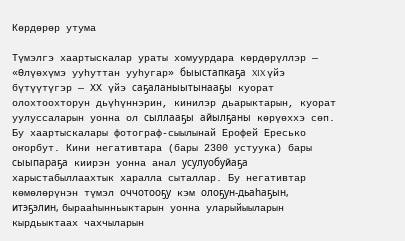Көрдөрөр утума

Түмэлгэ хаартыскалар ураты хомуурдара көрдөрүллэр — «Өлүөхүмэ ууһуттан ууһугар» быыстапкаҕа XIX үйэ бүтүүтүгэр — ХХ үйэ саҕаланыытынааҕы куорат олохтоохторун дьүһүннэрин, кинилэр дьарыктарын, куорат уулуссаларын уонна ол сыллааҕы айылҕаны көрүөххэ сөп. Бу хаартыскалары фотограф-сыылынай Ерофей Ересько оҥорбут. Кини негативтара (бары 2300 устуука) бары сыыпараҕа киирэн уонна анал усулуобуйаҕа харыстабыллаахтык харалла сыталлар. Бу негативтар көмөлөрүнэн түмэл оччотооҕу кэм олоҕун-дьаһаҕын, итэҕэлин, бырааһынньыктарын уонна уларыйыыларын кырдьыктаах чахчыларын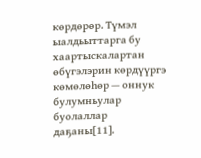көрдөрөр. Түмэл ыалдьыттарга бу хаартыскалартан өбүгэлэрин көрдүүргэ көмөлөһөр — оннук булумньулар буолаллар даҕаны[11].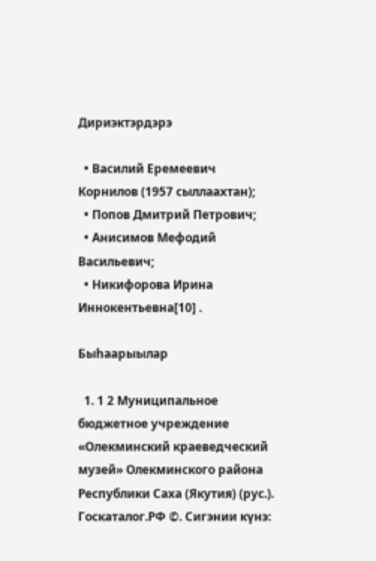Дириэктэрдэрэ

  • Василий Еремеевич Корнилов (1957 сыллаахтан);
  • Попов Дмитрий Петрович;
  • Анисимов Мефодий Васильевич;
  • Никифорова Ирина Иннокентьевна[10] .

Быһаарыылар

  1. 1 2 Муниципальное бюджетное учреждение «Олекминский краеведческий музей» Олекминского района Республики Саха (Якутия) (рус.). Госкаталог.РФ ©. Сигэнии күнэ: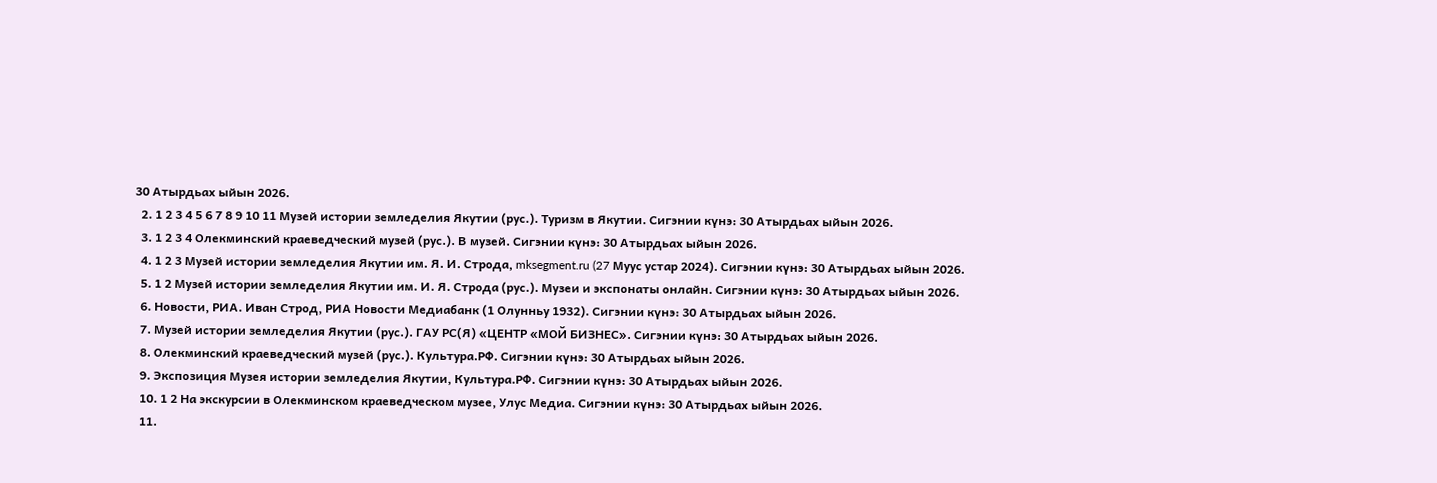30 Атырдьах ыйын 2026.
  2. 1 2 3 4 5 6 7 8 9 10 11 Музей истории земледелия Якутии (рус.). Туризм в Якутии. Сигэнии күнэ: 30 Атырдьах ыйын 2026.
  3. 1 2 3 4 Олекминский краеведческий музей (рус.). В музей. Сигэнии күнэ: 30 Атырдьах ыйын 2026.
  4. 1 2 3 Музей истории земледелия Якутии им. Я. И. Строда, mksegment.ru (27 Муус устар 2024). Сигэнии күнэ: 30 Атырдьах ыйын 2026.
  5. 1 2 Музей истории земледелия Якутии им. И. Я. Строда (рус.). Музеи и экспонаты онлайн. Сигэнии күнэ: 30 Атырдьах ыйын 2026.
  6. Новости, РИА. Иван Строд, РИА Новости Медиабанк (1 Олунньу 1932). Сигэнии күнэ: 30 Атырдьах ыйын 2026.
  7. Музей истории земледелия Якутии (рус.). ГАУ РС(Я) «ЦЕНТР «МОЙ БИЗНЕС». Сигэнии күнэ: 30 Атырдьах ыйын 2026.
  8. Олекминский краеведческий музей (рус.). Культура.РФ. Сигэнии күнэ: 30 Атырдьах ыйын 2026.
  9. Экспозиция Музея истории земледелия Якутии, Культура.РФ. Сигэнии күнэ: 30 Атырдьах ыйын 2026.
  10. 1 2 На экскурсии в Олекминском краеведческом музее, Улус Медиа. Сигэнии күнэ: 30 Атырдьах ыйын 2026.
  11.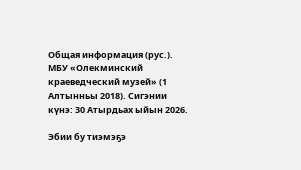Общая информация (рус.). МБУ «Олекминский краеведческий музей» (1 Алтынньы 2018). Сигэнии күнэ: 30 Атырдьах ыйын 2026.

Эбии бу тиэмэҕэ